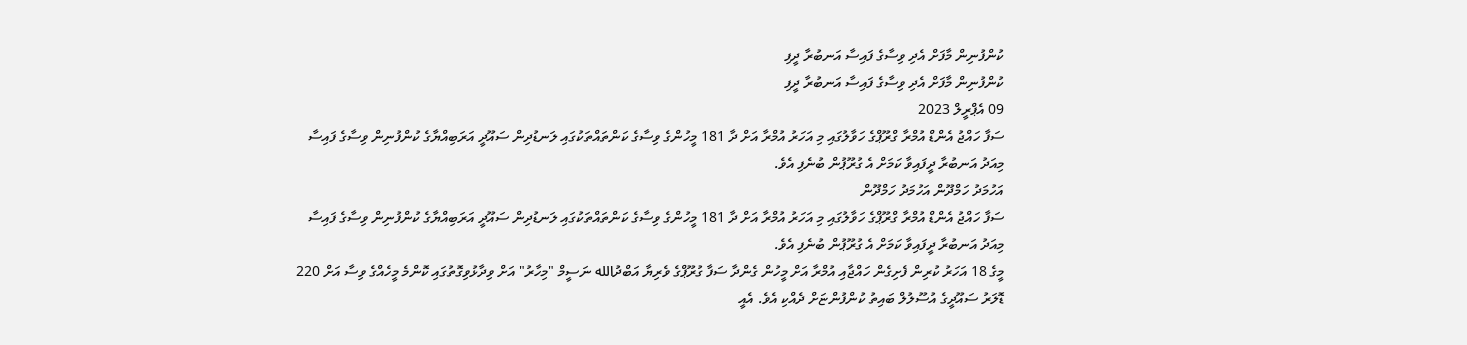ކުންފުނިން މާފަށް އެދި ވިސާގެ ފައިސާ އަނބުރާ ދީފި
ކުންފުނިން މާފަށް އެދި ވިސާގެ ފައިސާ އަނބުރާ ދީފި
09 އެޕްރީލް 2023
ސަފާ ހައްޖު އެންޑް އުމްރާ ގްރޫޕްގެ ހަވާލުގައި މި އަހަރު އުމްރާ އަށް ދާ 181 މީހުންގެ ވިސާގެ ކަންތައްތަކުގައި ލަނޑުދިން ސައޫދީ އަރަބިއްޔާގެ ކުންފުނިން ވިސާގެ ފައިސާ މިއަދު އަނބުރާ ދީފައިވާ ކަމަށް އެ ގުރޫޕުން ބުނެފި އެވެ.
އަހުމަދު ހަމްދޫން އަހުމަދު ހަމްދޫން
ސަފާ ހައްޖު އެންޑް އުމްރާ ގްރޫޕްގެ ހަވާލުގައި މި އަހަރު އުމްރާ އަށް ދާ 181 މީހުންގެ ވިސާގެ ކަންތައްތަކުގައި ލަނޑުދިން ސައޫދީ އަރަބިއްޔާގެ ކުންފުނިން ވިސާގެ ފައިސާ މިއަދު އަނބުރާ ދީފައިވާ ކަމަށް އެ ގުރޫޕުން ބުނެފި އެވެ.
މީގެ 18 އަހަރު ކުރިން ފެށިގެން ހައްޖާއި އުމްރާ އަށް މީހުން ގެންދާ ސަފާ ގުރޫޕްގެ ވެރިޔާ އަބްދުالله ނަސީމް "މިހާރު" އަށް ވިދާޅުވިގޮތުގައި ކޮންމެ މީހެއްގެ ވިސާ އަށް 220 ޑޮލަރު ސައޫދީގެ އުސޫލުލް ބައިތު ކުންފުންޏަށް ދެއްކި އެވެ. އެއީ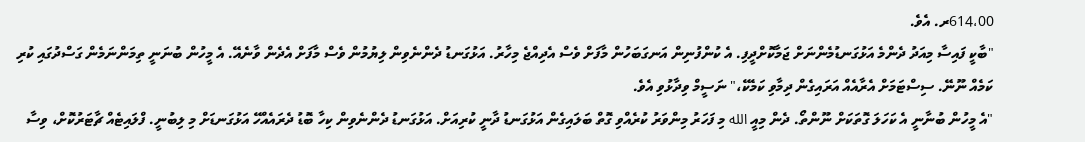614،00ރ. އެވެ.
"ބާކީ ފައިސާ މިއަދު ދެންމެ އަޅުގަނޑުމެންނަށް ޖަމާކޮށްދީފި. އެ ކުންފުނިން އަނގަބަހުން މާފަށް ވެސް އެދިއްޖެ މިހާރު. އަޅުގަނޑު ދެންނެވިން ލިޔުމުން ވެސް މާފަށް އެދެން ވާނެއޭ. އެ މީހުން ބުނަނީ ތިމަންނަމެން ގަސްދުގައި ކުރި ކަމެއް ނޫނޭ. ސިސްޓަމަށް އެރާއެއް އަރައިގެން ދިމާވި ކަމެކޭ،" ނަސީމް ވިދާޅުވި އެވެ.
"އެ މީހުން ބުނާނީ އެ ކަހަލަ ގޮތަކަށް ނޫންތޯ. ދެން މިއީ الله މި ފަހަރު މިންވަރު ކުރެއްވި ގޮތް ބަލައިގެން އަޅުގަނޑު ދާނީ ކުރިއަށް. އަޅުގަނޑު ދެންނެވިން ކިހާ ބޮޑު ދެރައެއްހޭ އަޅުގަނޑަށް މި ލިބުނީ. ފްލައިޓެއް ޗާޓަރުކޮށް، ވިސާ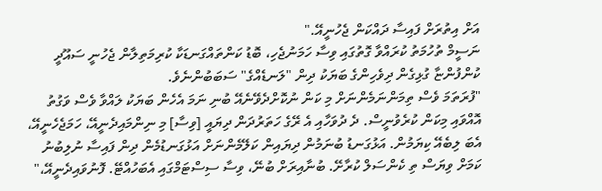އަށް އިތުރަށް ފައިސާ ދައްކަން ޖެހުނީއޭ."
ނަސީމް ތުހުމަތު ކުރައްވާ ގޮތުގައި ވިސާ ހަމަނުޖެހި، ބޮޑު ކަންތައްގަނޑަކާ ކުރިމަތިލާން ޖެހުނީ ސައޫދީ ކުންފުންޏާ ގުޅިގެން ދިވެހިންގެ ބަޔަކު ދިން "ލަނޑެއްގެ" ސަބަބުންނެވެ.
"ފުރަތަމަ ވެސް ތިމަންނަމެންނަށް މި ކަން ނުކޮށްދެވޭނެއޭ ބުނި ނަމަ އެހެން ބަޔަކު ލައްވާ ވެސް ވަގުތު އޮއްވައި މިކަން ކުރެވުނީސް. ދެ ދުވަހާއި އެ ރޭގެ ހަތަރުދަން ދިޔައީ [ވިސާ] މި ނިންމައިދެނީއޭ، ހަމަޖެހެނީއޭ، އެބަ ލިބެއޭ ކިޔަމުން. އަޅުގަނޑު ބުނަމުން ދިޔައިން ކަލޭމެންނަށް އަޅުގަނޑުމެން ދިން ފައިސާ ނުލިބުނު ކަމަށް ވިޔަސް ތި ކެންސަލް ކުރާށޭ. ބުނާއިރަށް ބުނޭ، ވިސާ ސިސްޓަމްގައި އެބަހުއްޓޭ. ފޮނުވައިދެނީއޭ،"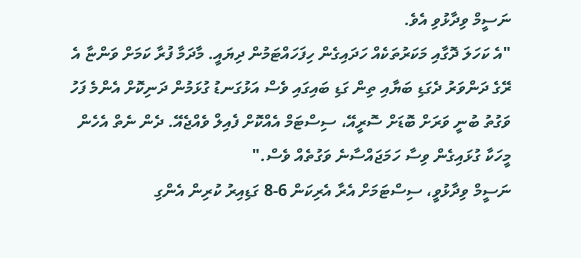ނަސީމް ވިދާޅުވި އެވެ.
"އެ ކަހަލަ ދޮގާއި މަކަރުތަކެއް ހަދައިގެން ހިފަހައްޓަމުން ދިޔައީ. މާދަމާ ފުރާ ކަމަށް ވަންޏާ އެ ރޭގެ ދަންވަރު ދެގަޑި ބަޔާއި ތިން ގަޑި ބައިގައި ވެސް އަޅުގަނޑު ގުޅަމުން ދަނިކޮށް އެންމެ ފަހު ވަގުތު ބުނީ ވަރަށް ބޮޑަށް ސޮރީއޭ، ސިސްޓަމް އެއްކޮށް ފެއިލް ވެއްޖެއޭ. ދެން ނެތް އެހެން މީހަކާ ގުޅައިގެން ވިސާ ހަމަޖައްސާނެ ވަގުތެއް ވެސް."
ނަސީމް ވިދާޅުވީ، ސިސްޓަމަށް އެރާ އެރިކަން 6-8 ގަޑިއިރު ކުރިން އެންގި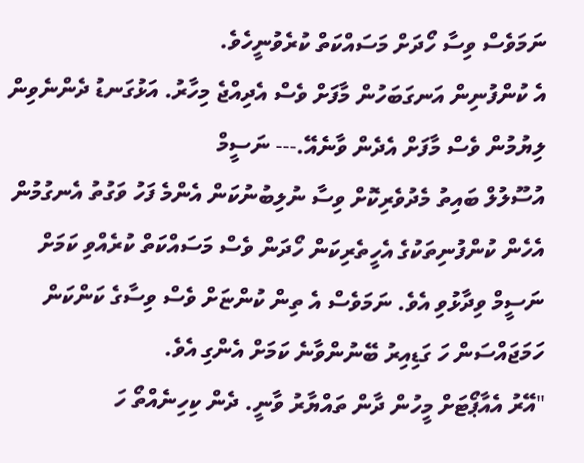ނަމަވެސް ވިސާ ހޯދަށް މަސައްކަތް ކުރެވުނީހެވެ.
އެ ކުންފުނިން އަނގަބަހުން މާފަށް ވެސް އެދިއްޖެ މިހާރު. އަޅުގަނޑު ދެންނެވިން ލިޔުމުން ވެސް މާފަށް އެދެން ވާނެއޭ.--- ނަސީމް
އުސޫލުލް ބައިތު މެދުވެރިކޮށް ވިސާ ނުލިބުނުކަން އެންމެ ފަހު ވަގުތު އެނގުމުން އެހެން ކުންފުނިތަކުގެ އެހީތެރިކަން ހޯދަން ވެސް މަސައްކަތް ކުރެއްވި ކަމަށް ނަސީމް ވިދާޅުވި އެވެ. ނަމަވެސް އެ ތިން ކުންޏަށް ވެސް ވިސާގެ ކަންކަން ހަމަޖައްސަން ހަ ގަޑިއިރު ބޭނުންވާނެ ކަމަށް އެންގި އެވެ.
"އޭރު އެއާޕޯޓަށް މީހުން ދާން ތައްޔާރު ވާނީ. ދެން ކިހިނެއްތޯ ހަ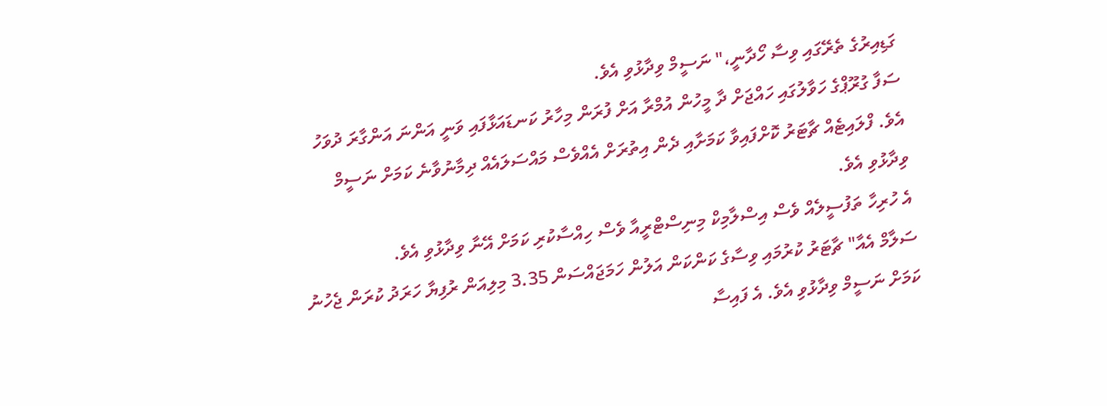ގަޑިއިރުގެ ތެރޭގައި ވިސާ ހޯދާނީ،" ނަސީމް ވިދާޅުވި އެވެ.
ސަފާ ގުރޫޕްގެ ހަވާލުގައި ހައްޖަށް ދާ މީހުން އުމްރާ އަށް ފުރަން މިހާރު ކަނޑައަޅާފައި ވަނީ އަންނަ އަންގާރަ ދުވަހު އެވެ. ފްލައިޓެއް ޗާޓަރު ކޮށްފައިވާ ކަމަށާއި ދެން އިތުރަށް އެއްވެސް މައްސަލައެއް ދިމާނުވާނެ ކަމަށް ނަސީމް ވިދާޅުވި އެވެ.
އެ ހުރިހާ ތަފުސީލެއް ވެސް އިސްލާމިކް މިނިސްޓްރީއާ ވެސް ހިއްސާކުރި ކަމަށް އޭނާ ވިދާޅުވި އެވެ.
ސަލާމް އެއާ" ޗާޓަރު ކުރުމައި ވިސާގެ ކަންކަން އަލުން ހަމަޖައްސަން 3.35 މިލިއަން ރުފިޔާ ހަރަދު ކުރަން ޖެހުނު ކަމަށް ނަސީމް ވިދާޅުވި އެވެ. އެ ފައިސާ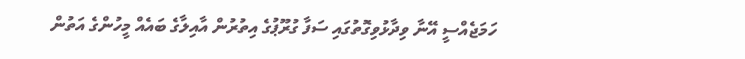ހަމަޖެއްސީ އޭނާ ވިދާޅުވިގޮތުގައި ސަފާ ގުރޫޕުގެ އިތުރުން އާއިލާގެ ބައެއް މީހުންގެ އަތުން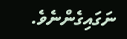ނަގައިގެންނެވެ.